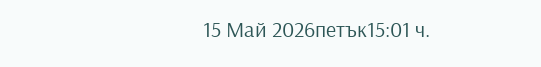15 Май 2026петък15:01 ч.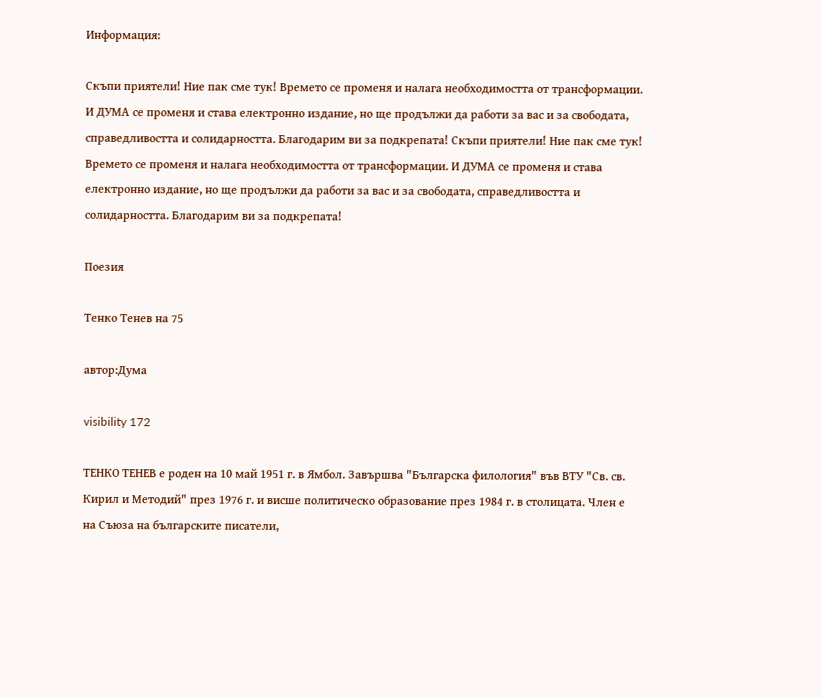Информация:

Скъпи приятели! Ние пак сме тук! Времето се променя и налага необходимостта от трансформации. И ДУМА се променя и става електронно издание, но ще продължи да работи за вас и за свободата, справедливостта и солидарността. Благодарим ви за подкрепата! Скъпи приятели! Ние пак сме тук! Времето се променя и налага необходимостта от трансформации. И ДУМА се променя и става електронно издание, но ще продължи да работи за вас и за свободата, справедливостта и солидарността. Благодарим ви за подкрепата!

Поезия

Тенко Тенев на 75

автор:Дума

visibility 172

ТЕНКО ТЕНЕВ е роден на 10 май 1951 г. в Ямбол. Завършва "Българска филология" във ВТУ "Св. св. Кирил и Методий" през 1976 г. и висше политическо образование през 1984 г. в столицата. Член е на Съюза на българските писатели,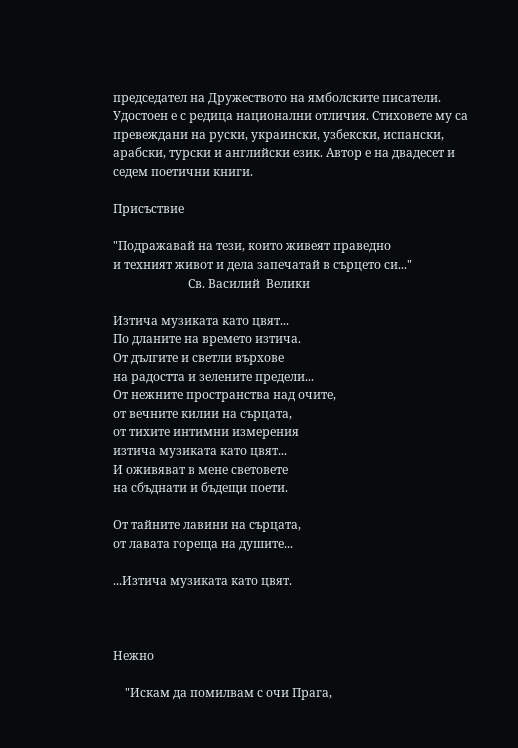председател на Дружеството на ямболските писатели. Удостоен е с редица национални отличия. Стиховете му са превеждани на руски, украински, узбекски, испански, арабски, турски и английски език. Автор е на двадесет и седем поетични книги.

Присъствие

"Подражавай на тези, които живеят праведно
и техният живот и дела запечатай в сърцето си..."
                         Св. Василий  Велики

Изтича музиката като цвят...
По дланите на времето изтича.
От дългите и светли върхове
на радостта и зелените предели...
От нежните пространства над очите,
от вечните килии на сърцата,
от тихите интимни измерения
изтича музиката като цвят...
И оживяват в мене световете
на сбъднати и бъдещи поети.

От тайните лавини на сърцата,
от лавата гореща на душите...

...Изтича музиката като цвят.



Нежно

    "Искам да помилвам с очи Прага,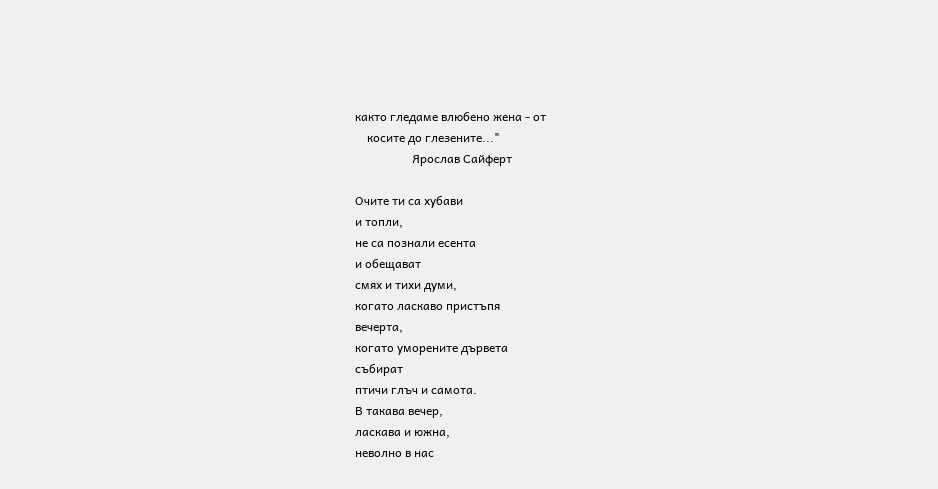както гледаме влюбено жена - от
    косите до глезените..."
                   Ярослав Сайферт

Очите ти са хубави
и топли,
не са познали есента
и обещават
смях и тихи думи,
когато ласкаво пристъпя
вечерта,
когато уморените дървета
събират
птичи глъч и самота.
В такава вечер,
ласкава и южна,
неволно в нас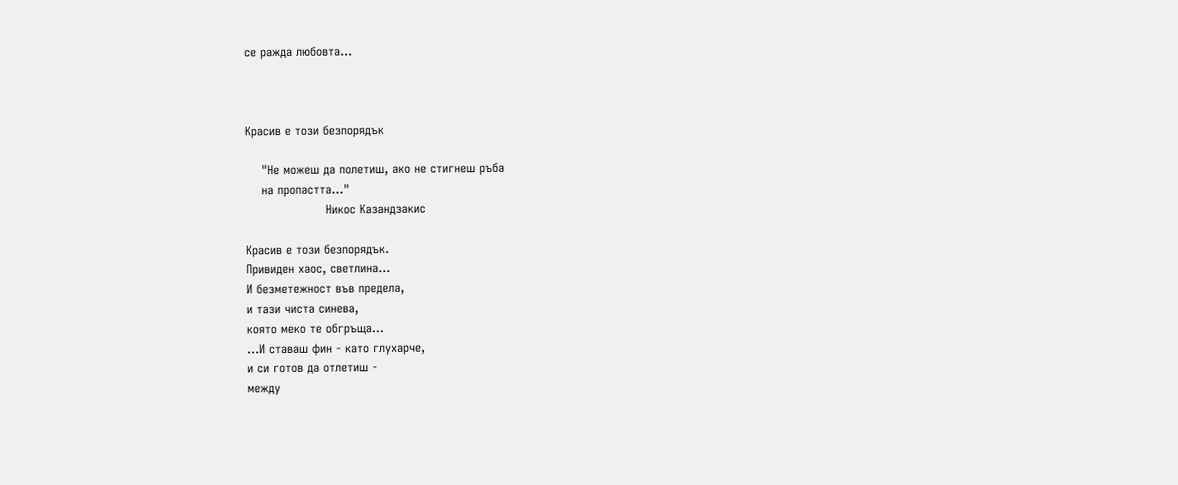се ражда любовта...



Красив е този безпорядък

    "Не можеш да полетиш, ако не стигнеш ръба
    на пропастта..."
                    Никос Казандзакис

Красив е този безпорядък.
Привиден хаос, светлина...
И безметежност във предела,
и тази чиста синева,
която меко те обгръща...
...И ставаш фин - като глухарче,
и си готов да отлетиш -
между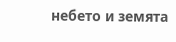небето и земята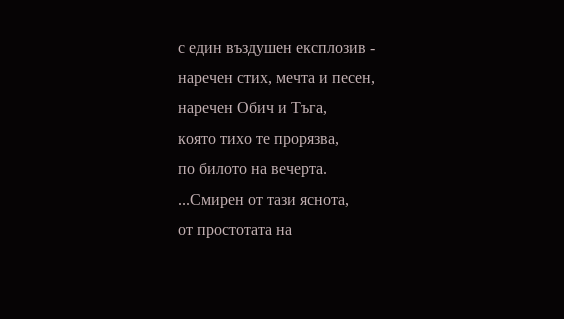с един въздушен експлозив -
наречен стих, мечта и песен,
наречен Обич и Тъга,
която тихо те прорязва,
по билото на вечерта.
...Смирен от тази яснота,
от простотата на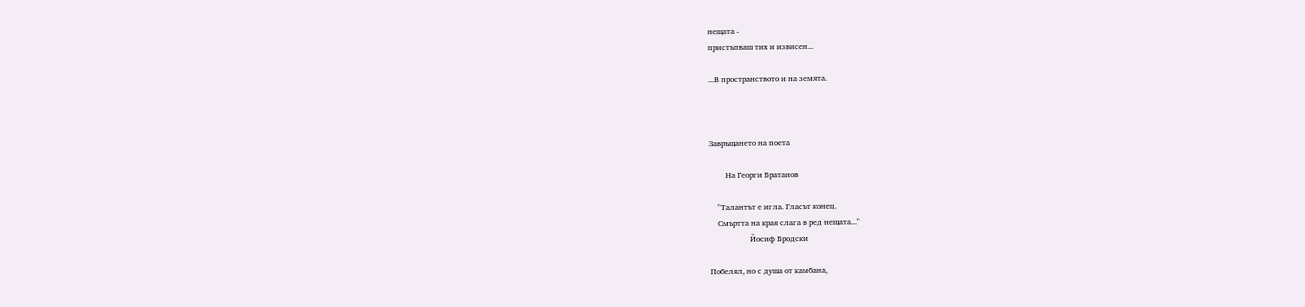нещата -
пристъпваш тих и извисен...

...В пространството и на земята.



Завръщането на поета

        На Георги Братанов

    "Талантът е игла. Гласът конец.
    Смъртта на края слага в ред нещата..."
                    Йосиф Бродски

Побелял, но с душа от камбана,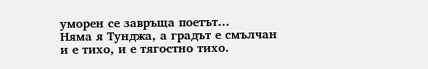уморен се завръща поетът...
Няма я Тунджа, а градът е смълчан
и е тихо, и е тягостно тихо.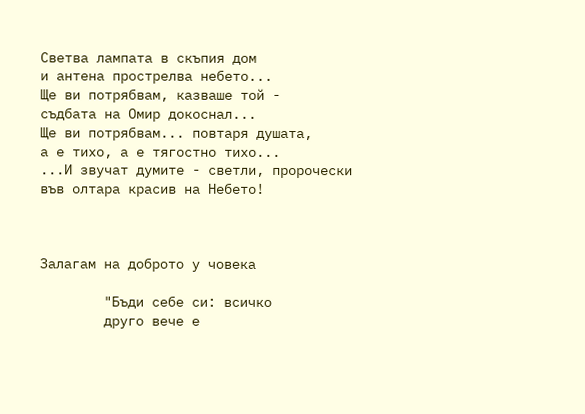Светва лампата в скъпия дом
и антена прострелва небето...
Ще ви потрябвам, казваше той -
съдбата на Омир докоснал...
Ще ви потрябвам... повтаря душата,
а е тихо, а е тягостно тихо...
...И звучат думите - светли, пророчески
във олтара красив на Небето!



Залагам на доброто у човека

        "Бъди себе си: всичко
        друго вече е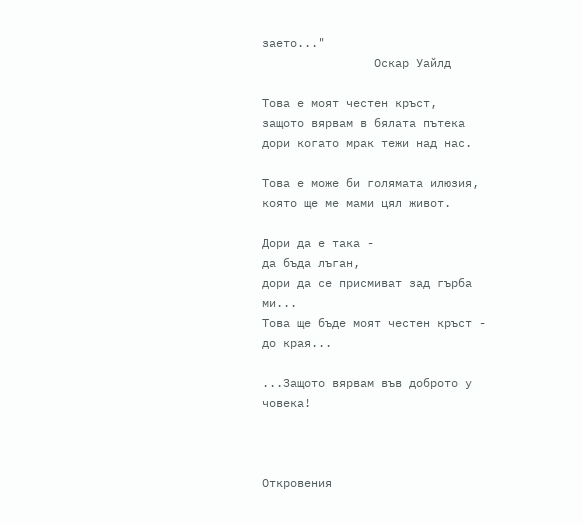заето..."
                Оскар Уайлд

Това е моят честен кръст,
защото вярвам в бялата пътека
дори когато мрак тежи над нас.

Това е може би голямата илюзия,
която ще ме мами цял живот.

Дори да е така -
да бъда лъган,
дори да се присмиват зад гърба ми...
Това ще бъде моят честен кръст -
до края...

...Защото вярвам във доброто у човека!



Откровения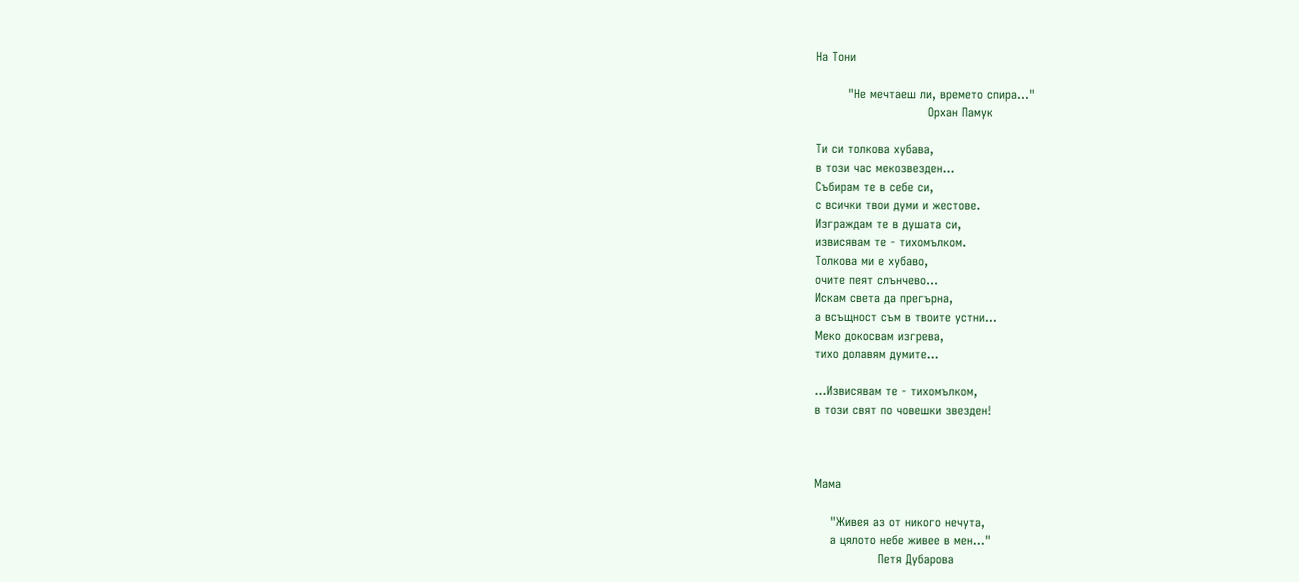На Тони

        "Не мечтаеш ли, времето спира..."
                            Орхан Памук

Ти си толкова хубава,
в този час мекозвезден...
Събирам те в себе си,
с всички твои думи и жестове.
Изграждам те в душата си,
извисявам те - тихомълком.
Толкова ми е хубаво,
очите пеят слънчево...
Искам света да прегърна,
а всъщност съм в твоите устни...
Меко докосвам изгрева,
тихо долавям думите...

...Извисявам те - тихомълком,
в този свят по човешки звезден!



Мама

    "Живея аз от никого нечута,
    а цялото небе живее в мен..."
                Петя Дубарова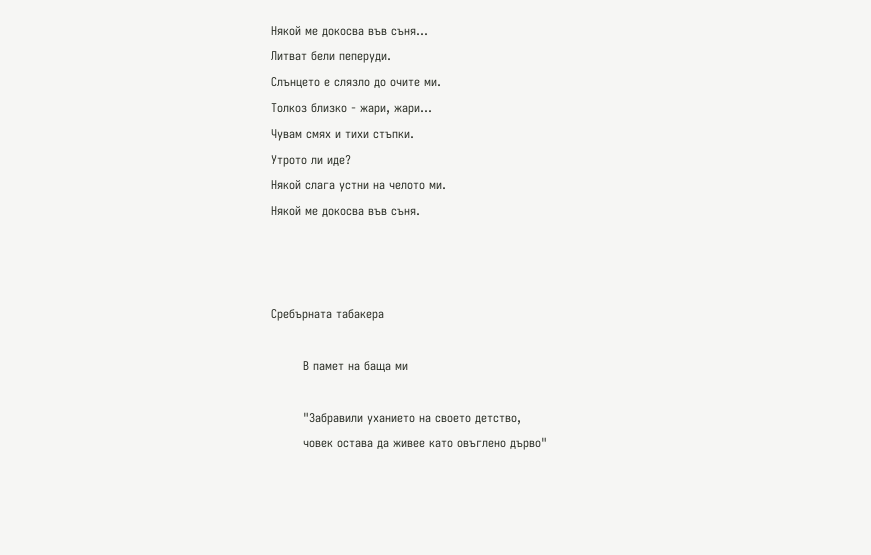Някой ме докосва във съня...
Литват бели пеперуди.
Слънцето е слязло до очите ми.
Толкоз близко - жари, жари...
Чувам смях и тихи стъпки.
Утрото ли иде?
Някой слага устни на челото ми.
Някой ме докосва във съня.



Сребърната табакера

        В памет на баща ми

        "Забравили уханието на своето детство,
        човек остава да живее като овъглено дърво"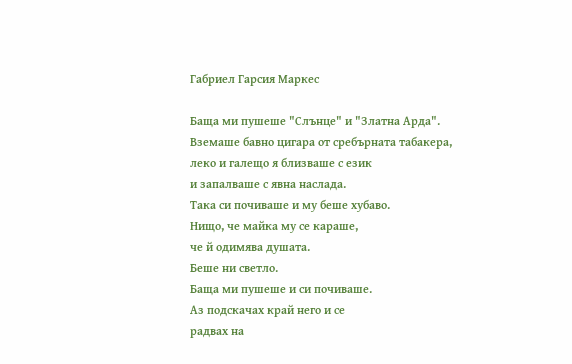Габриел Гарсия Маркес

Баща ми пушеше "Слънце" и "Златна Арда".
Вземаше бавно цигара от сребърната табакера,
леко и галещо я близваше с език
и запалваше с явна наслада.
Така си почиваше и му беше хубаво.
Нищо, че майка му се караше,
че й одимява душата.
Беше ни светло.
Баща ми пушеше и си почиваше.
Аз подскачах край него и се
радвах на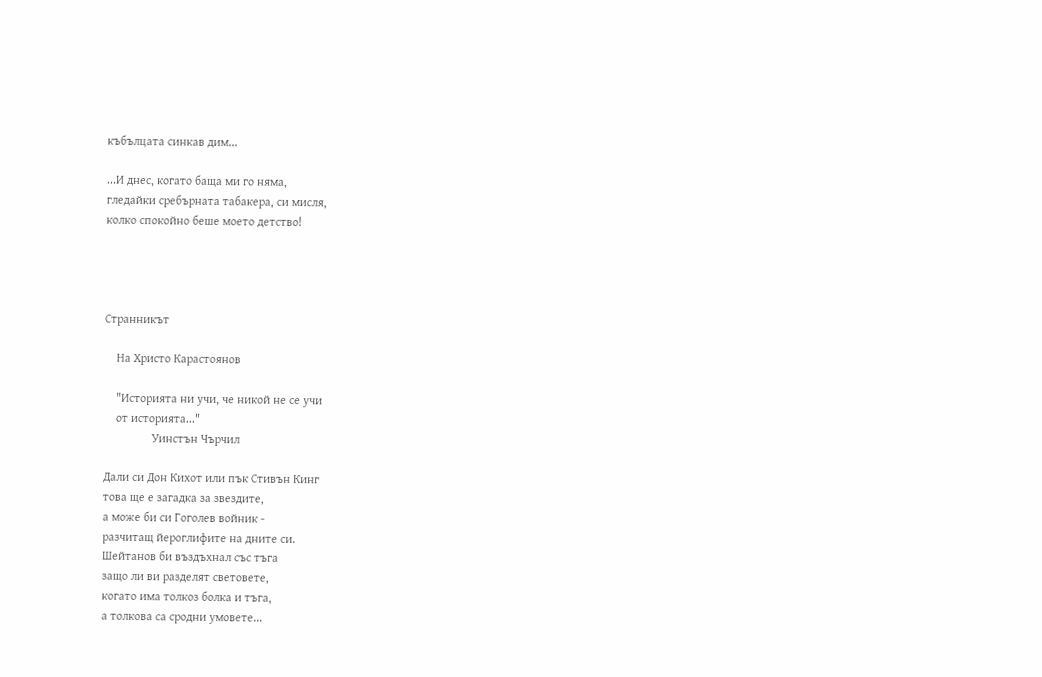къбълцата синкав дим...

...И днес, когато баща ми го няма,
гледайки сребърната табакера, си мисля,
колко спокойно беше моето детство!




Странникът

    На Христо Карастоянов

    "Историята ни учи, че никой не се учи
    от историята..."
                Уинстън Чърчил

Дали си Дон Кихот или пък Стивън Кинг
това ще е загадка за звездите,
а може би си Гоголев войник -
разчитащ йероглифите на дните си.
Шейтанов би въздъхнал със тъга
защо ли ви разделят световете,
когато има толкоз болка и тъга,
а толкова са сродни умовете...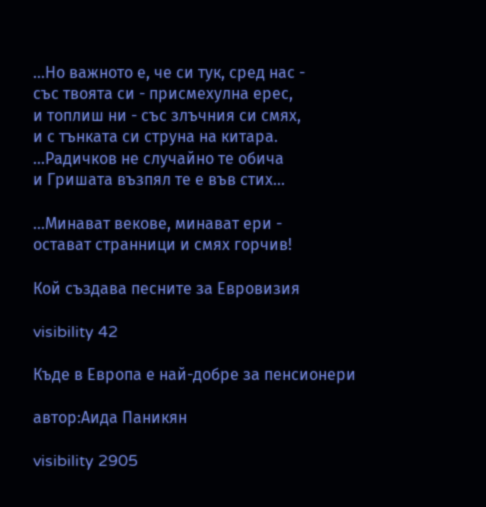...Но важното е, че си тук, сред нас -
със твоята си - присмехулна ерес,
и топлиш ни - със злъчния си смях,
и с тънката си струна на китара.
...Радичков не случайно те обича
и Гришата възпял те е във стих...

...Минават векове, минават ери -
остават странници и смях горчив!

Кой създава песните за Евровизия

visibility 42

Къде в Европа е най-добре за пенсионери

автор:Аида Паникян

visibility 2905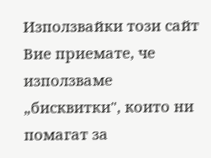Използвайки този сайт Вие приемате, че използваме „бисквитки", които ни помагат за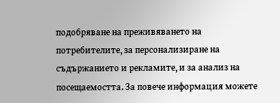подобряване на преживяването на потребителите, за персонализиране на съдържанието и рекламите, и за анализ на посещаемостта. За повече информация можете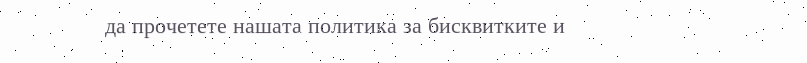да прочетете нашата политика за бисквитките и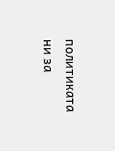политиката ни за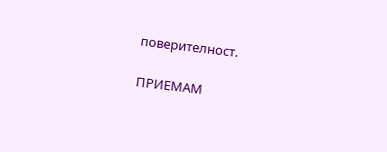поверителност.

ПРИЕМАМ